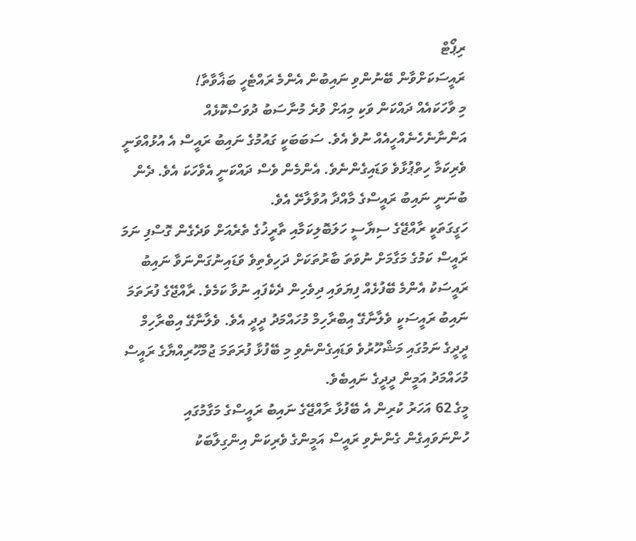ރިޕޯޓް
ރައީސަކަށްވާން ބޭނުންވި ނައިބުން އެންމެ ރައްޓެހީ ބަޣާވާތާ!
މި ވާހަކައެއް ދައްކަން ވަކި މިއަށް ވުރެ މުނާސަބު ދުވަސްކޮޅެއް އަންނާނެހެނެއްހީއެއް ނުވެ އެވެ. ސަބަބަކީ ގައުމުގެ ނައިބު ރައީސް އެ އުޅުއްވަނީ ވެރިކަމާ ހިތްޕުޅާވެ ވަޑައިގެންނެވެ. އެންމެން ވެސް ދައްކަނީ އެވާހަކަ އެވެ. ދެން ބުނަނީ ނައިބު ރައީސްގެ މާއްދާ އުވާލާށޭ އެވެ.
ހަގީގަތަކީ ރާއްޖޭގެ ސިޔާސީ ހަލަބޮލިކަމާއި ތާރީޚުގެ ތެރެއަށް ވަދެގެން ގޮސްފި ނަމަ ރައީސް ކަމުގެ މަގާމަށް ނުވަތަ ބާރުތަކަށް ދަހިވެތިވެ ވަޑައިނުގަންނަވާ ނައިބު ރައީސަކު އެންމެ ބޭފުޅެއް ފިޔަވައި ދިވެހިން ދެކެފައި ނުވާ ކަމެވެ. ރާއްޖޭގެ ފުރަތަމަ ނައިބު ރައީސަކީ ވެލާނާގޭ އިބްރާހިމް މުހައްމަދު ދީދީ އެވެ. ވެލާނާގޭ އިބްރާހިމް ދީދީގެ ނަމުގައި މަޝްހޫރުވެ ވަޑައިގެންނެވި މި ބޭފުޅާ ފުރަތަމަ ޖުމްހޫރިއްޔާގެ ރައީސް މުހައްމަދު އަމީން ދީދީގެ ނައިބެވެ.
މީގެ 62 އަހަރު ކުރިން އެ ބޭފުޅާ ރާއްޖޭގެ ނައިބު ރައީސްގެ މަގާމުގައި ހުންނަވައިގެން ގެންނެވި ރައީސް އަމީންގެ ވެރިކަން އިންގިލާބަކު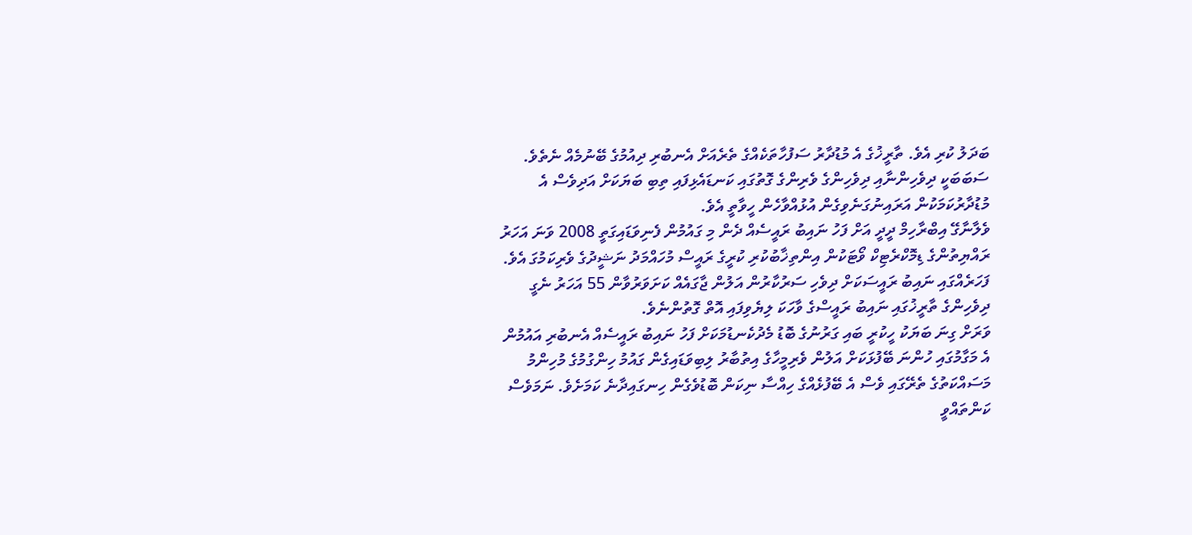ބަދަލު ކުރި އެވެ. ތާރީޚުގެ އެ މުޑުދާރު ސަފުހާތަކެއްގެ ތެރެއަށް އެނބުރި ދިއުމުގެ ބޭނުމެއް ނެތެވެ. ސަބަބަކީ ދިވެހިންނާއި ދިވެހިންގެ ވެރިންގެ ގޮތުގައި ކަނޑައެޅިފައި ތިބި ބަޔަކަށް އަދިވެސް އެ މުޑުދާރުކަމަކުން އަރައިނުގަނެވިގެން އުޅުއްވާހެން ހީވާތީ އެވެ.
ވެލާނާގޭ އިބްރާހިމް ދީދީ އަށް ފަހު ނައިބު ރައީސެއް ދެން މި ގައުމުން ފެނިވަޑައިގަތީ 2008 ވަނަ އަހަރު ރައްޔިތުންގެ ޑިމޮކްރެޓިކް ވޯޓަކުން އިންތިޚާބުކުރި ކުރީގެ ރައީސް މުހައްމަދު ނަޝީދުގެ ވެރިކަމުގަ އެވެ. ފަހަރެއްގައި ނައިބު ރައީސަކަށް ދިވެހި ސަރުކާރުން އަލުން ޖާގައެއް ކަށަވަރުވާން 55 އަހަރު ނެގީ ދިވެހިންގެ ތާރީޚުގައި ނައިބު ރައީސްގެ ވާހަކަ ލިޔެވިފައި އޮތް ގޮތުންނެވެ.
ވަރަށް ގިނަ ބަޔަކު ހީކުރީ ބައި ގަރުނުގެ ބޮޑު މެދުކެނޑުމަކަށް ފަހު ނައިބު ރައީސެއް އެނބުރި އައުމުން އެ މަގާމުގައި ހުންނަ ބޭފުޅަކަށް އަލުން ވެރިމީހާގެ އިތުބާރު ލިބިވަޑައިގެން ގައުމު ހިންގުމުގެ މުހިންމު މަސައްކަތުގެ ތެރޭގައި ވެސް އެ ބޭފުޅެއްގެ ހިއްސާ ނިކަން ބޮޑުވެގެން ހިނގައިދާނެ ކަމަށެވެ. ނަމަވެސް ކަންތައްވީ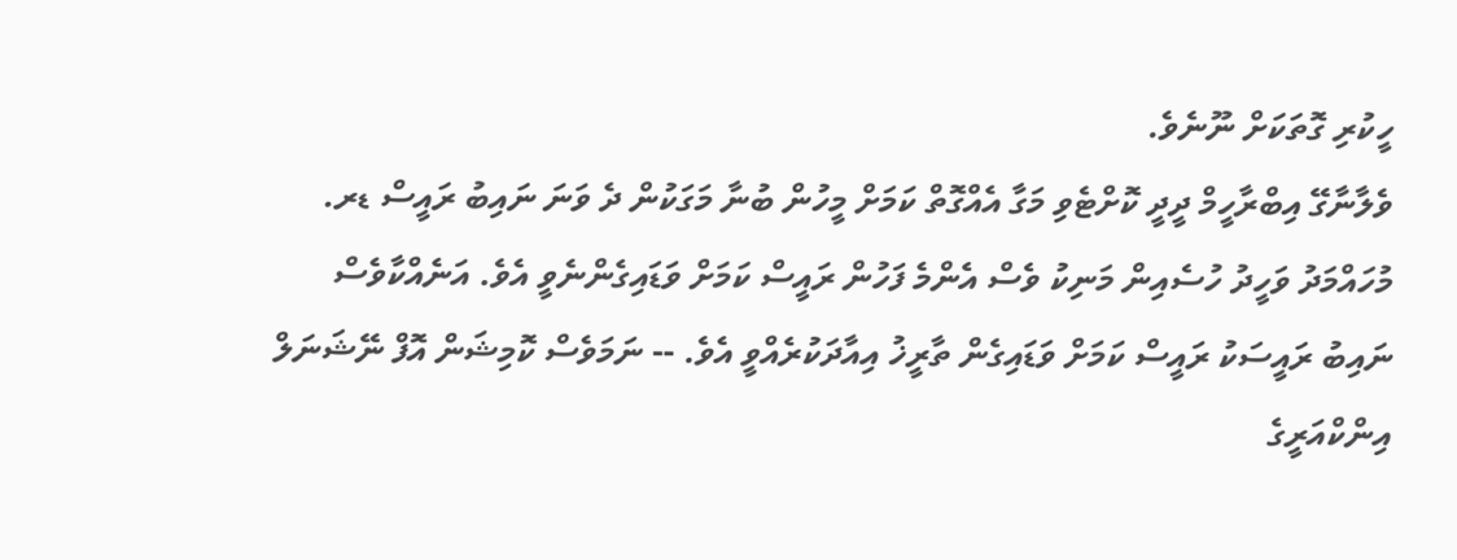ހީކުރި ގޮތަކަށް ނޫނެވެ.
ވެލާނާގޭ އިބްރާހީމް ދީދީ ކޮށްޓެވި މަގާ އެއްގޮތް ކަމަށް މީހުން ބުނާ މަގަކުން ދެ ވަނަ ނައިބު ރައީސް ޑރ. މުހައްމަދު ވަހީދު ހުސެއިން މަނިކު ވެސް އެންމެ ފަހުން ރައީސް ކަމަށް ވަޑައިގެންނެވީ އެވެ. އަނެއްކާވެސް ނައިބު ރައީސަކު ރައީސް ކަމަށް ވަޑައިގެން ތާރީޚު އިއާދަކުރެއްވީ އެވެ. -- ނަމަވެސް ކޮމިޝަން އޮފް ނޭޝަނަލް އިންކްއަރީގެ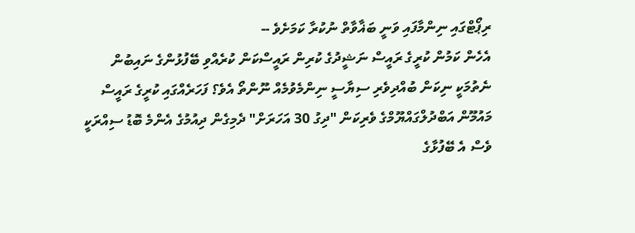ރިޕޯޓްގައި ނިންމާފައި ވަނީ ބަޣާވާތް ނުކުރާ ކަމަށެވެ --
އެހެން ކަމުން ކުރީގެ ރައީސް ނަޝީދުގެ ކުރިން ރައީސްކަން ކުރެއްވި ބޭފުޅުންގެ ނައިބުން ނެތުމަކީ ނިކަން ބުއްދިވެރި ސިޔާސީ ނިންމެވުމެއް ނޫންތޯ އެވެ؟ ފަހަރެއްގައި ކުރީގެ ރައީސް މައުމޫން އަބްދުލްގައްޔޫމްގެ ވެރިކަން "ދިގު 30 އަހަރަށް" ދެމިގެން ދިއުމުގެ އެންމެ ބޮޑު ސިއްރަކީ ވެސް އެ ބޭފުޅާގެ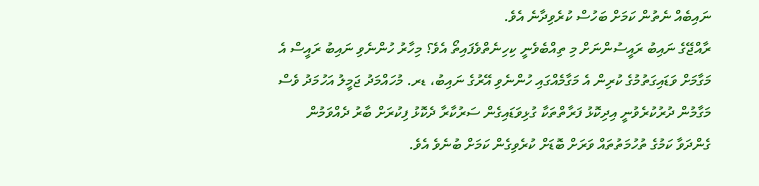ނައިބެއް ނެތުން ކަމަށް ބަހުސް ކުރެވިދާނެ އެވެ.
ރާއްޖޭގެ ނައިބު ރައީސުންނަށް މި ތިއްބެވެނީ ކިހިނެތްވެފައިތޯ އެވެ؟ މިހާރު ހުންނެވި ނައިބު ރައީސް އެ މަގާމަށް ވަޑައިގަތުމުގެ ކުރިން އެ މަގާމެއްގައި ހުންނެވި އޭރުގެ ނައިބު، ޑރ. މުހައްމަދު ޖަމީލު އަހުމަދު ވެސް މަގާމުން ދުރުކުރެވުނީ އިދިކޮޅު ފަރާތްތަކާ ގުޅިވަޑައިގެން ސަރުކާރާ ދެކޮޅު ފިކުރަށް ބާރު ދެއްވަމުން ގެންދަވާ ކަމުގެ ތުހުމަތުތައް ވަރަށް ބޮޑަށް ކުރެވިގެން ކަމަށް ބުނެވެ އެވެ.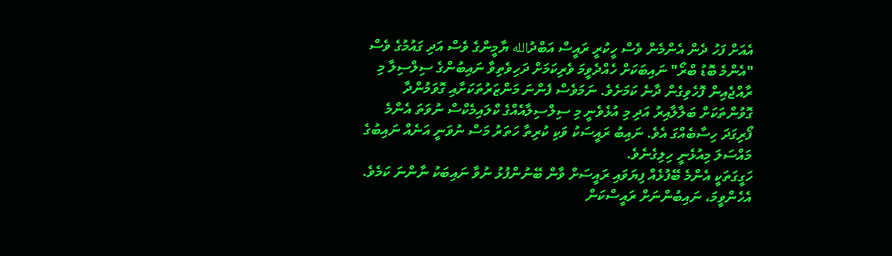އެއަށް ފަހު ދެން އެންމެން ވެސް ހީކުރީ ރައީސް އަބްދުالله ޔާމީންގެ ވެސް އަދި ގައުމުގެ ވެސް "އެންމެ ބޮޑު ބްރޯ" ނައިބަކަށް ހެއްދެވީމަ ވެރިކަމަށް ދަހިވެތިވާ ނައިބުންގެ ސިލްސިލާ މި ރާއްޖެއިން ފޮހެވިގެން ދާނެ ކަމަށެވެ. ނަމަވެސް ފެންނަ މަންޒަރުތަކަށާއި ގޮވަމުންދާ ގޮވުންތަކަށް ބަލާލާއިރު އަދި މި އުޅެވެނީ މި ސިލްސިލާއެއްގެ ކްލައިމެކްސް ނުވަތަ އެންމެ ފޯރިގަދަ ހިސާބެއްގަ އެވެ. ނައިބު ރައީސަކު ވަކި ކުރިތާ ހަތަރު މަސް ނުވަނީ އަނެއް ނައިބުގެ މައްސަލަ މިއުޅެނީ ހިލިގެނެވެ.
ހަގީގަތަކީ އެންމެ ބޭފުޅެއް ފިޔަވައި ރައީސަށް ވާން ބޭނުންފުޅު ނުވާ ނައިބަކު ނާންނަ ކަމެވެ.
އެހެންވީމަ، ނައިބުންނަށް ރައީސްކަން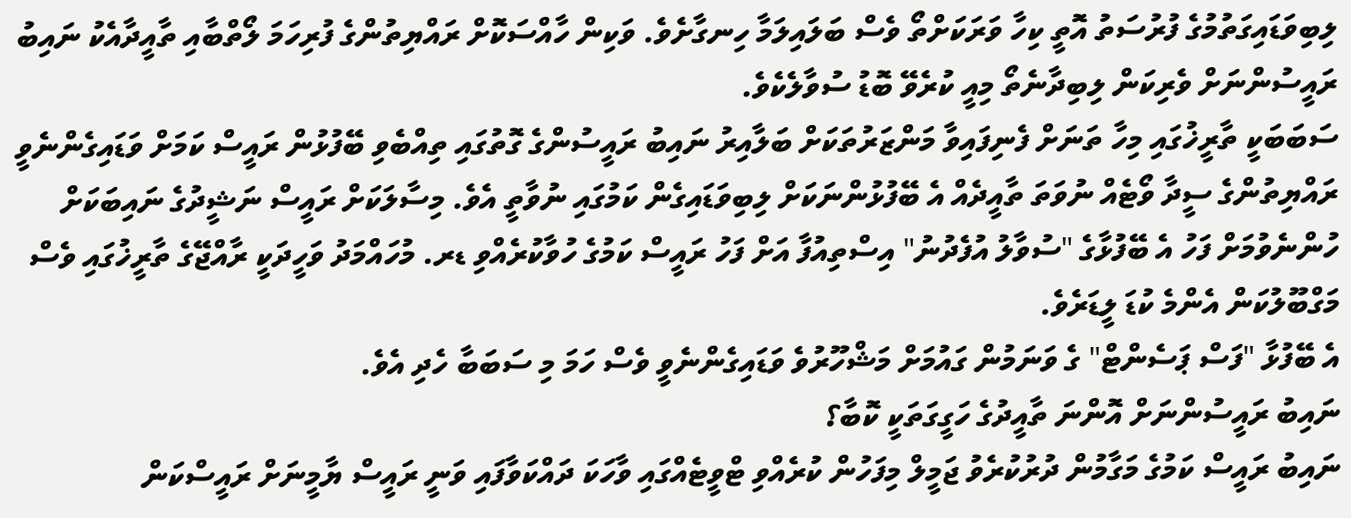ލިބިވަޑައިގަތުމުގެ ފުރުސަތު އޮތީ ކިހާ ވަރަކަށްތޯ ވެސް ބަލައިލަމާ ހިނގާށެވެ. ވަކިން ހާއްސަކޮށް ރައްޔިތުންގެ ފުރިހަމަ ލޯތްބާއި ތާއީދާއެކު ނައިބު ރައީސުންނަށް ވެރިކަން ލިބިދާނެތޯ މިއީ ކުރެވޭ ބޮޑު ސުވާލެކެވެ.
ސަބަބަކީ ތާރީޚުގައި މިހާ ތަނަށް ފެނިފައިވާ މަންޒަރުތަކަށް ބަލާއިރު ނައިބު ރައީސުންގެ ގޮތުގައި ތިއްބެވި ބޭފުޅުން ރައީސް ކަމަށް ވަޑައިގެންނެވީ ރައްޔިތުންގެ ސީދާ ވޯޓެއް ނުވަތަ ތާއީދެއް އެ ބޭފުޅުންނަކަށް ލިބިވަޑައިގެން ކަމުގައި ނުވާތީ އެވެ. މިސާލަކަށް ރައީސް ނަޝީދުގެ ނައިބަކަށް ހުންނެވުމަށް ފަހު އެ ބޭފުޅާގެ "ސުވާލު އުފެދުނު" އިސްތިއުފާ އަށް ފަހު ރައީސް ކަމުގެ ހުވާކުރެއްވި ޑރ. މުހައްމަދު ވަހީދަކީ ރާއްޖޭގެ ތާރީޚުގައި ވެސް މަގްބޫލުކަން އެންމެ ކުޑަ ލީޑަރެވެ.
އެ ބޭފުޅާ "ފަސް ޕަސެންޓް" ގެ ވަނަމުން ގައުމަށް މަޝްހޫރުވެ ވަޑައިގެންނެވީ ވެސް ހަމަ މި ސަބަބާ ހެދި އެވެ.
ނައިބު ރައީސުންނަށް އޮންނަ ތާއީދުގެ ހަގީގަތަކީ ކޮބާ؟
ނައިބު ރައީސް ކަމުގެ މަގާމުން ދުރުކުރެވު ޖަމީލް މިފަހުން ކުރެއްވި ޓްވީޓެއްގައި ވާހަކަ ދައްކަވާފައި ވަނީ ރައީސް ޔާމީނަށް ރައީސްކަން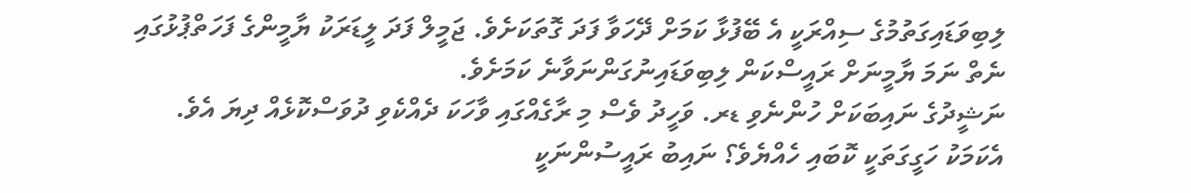ލިބިވަޑައިގަތުމުގެ ސިއްރަކީ އެ ބޭފުޅާ ކަމަށް ދޭހަވާ ފަދަ ގޮތަކަށެވެ. ޖަމީލް ފަދަ ލީޑަރަކު ޔާމީންގެ ފަހަތްޕުޅުގައި ނެތް ނަމަ ޔާމީނަށް ރައީސްކަން ލިބިވަޑައިނުގަންނަވާނެ ކަމަށެވެ.
ނަޝީދުގެ ނައިބަކަށް ހުންނެވި ޑރ. ވަހީދު ވެސް މި ރާގެއްގައި ވާހަކަ ދެއްކެވި ދުވަސްކޮޅެއް ދިޔަ އެވެ.
އެކަމަކު ހަގީގަތަކީ ކޮބައި ހެއްޔެވެ؟ ނައިބު ރައީސުންނަކީ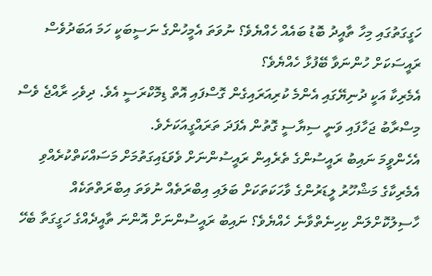ހަގީގަތުގައި މިހާ ތާއީދު ބޮޑު ބައެއް ހެއްޔެވެ؟ ނުވަތަ އެމީހުންގެ ނަސީބަކީ ހަމަ އަބަދުވެސް ރައީސަކަށް ހުންނަވާ ބޭފުޅާ ހެއްޔެވެ؟
އެމެރިކާ އަކީ ދުނިޔޭގައި އެންމެ ކުރިއަރައިގެން ގޮސްފައި އޮތް ޑިމޮކްރަސީ އެވެ. ދިވެހި ރާއްޖެ ވެސް މިސްރާބު ޖަހާފައި ވަނީ ސިޔާސީ ގޮތުން އެފަދަ ތަރައްގީއަކަށެވެ.
އެހެންވީމަ ނައިބު ރައީސުންގެ ތެރެއިން ރައީސުންނަށް ވެވަޑައިގަތުމަށް މަސައްކަތްކުރެއްވި އެމެރިކާގެ މަޝްހޫރު ލީޑަރުންގެ ވާހަކަތަކަށް ބަލައި އިބްރަތެއް ނުވަތަ އިބްރަތްތަކެއް ހާސިލުކޮށްލަން ކިހިނެތްވާނެ ހެއްޔެވެ؟ ނައިބު ރައީސުންނަށް އޮންނަ ތާއީދެއްގެ ހަގީގަތާ ބެހޭ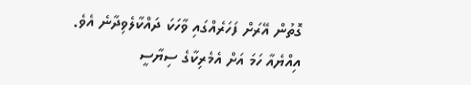ގޮތުން އޭރަށް ފަހަރެއްގައި ވާހަކަ ދައްކާލެވިދާނެ އެވެ.
އިއްޔެއާ ހަމަ އަށް އެމެރިކާގެ ސިޔާސީ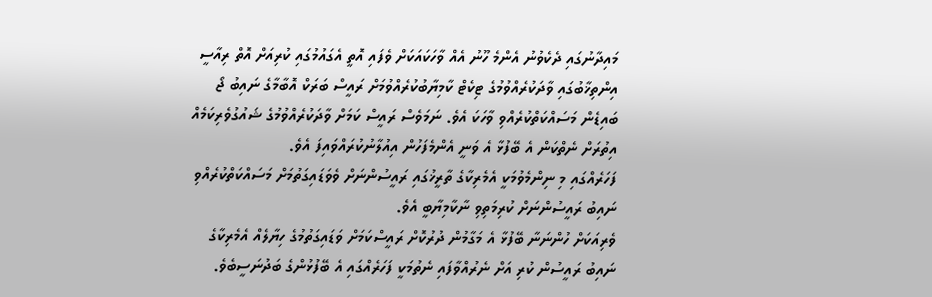މައިދާނުގައި ދެކެވުނު އެންމެ ހޫނު އެއް ވާހަކައަކަށް ވެފައި އޮތީ އެގައުމުގައި ކުރިއަށް އޮތް ރިއާސީ އިންތިޚާބުގައި ވާދަކުރެއްވުމުގެ ޓިކެޓް ކާމިޔާބުކުރެއްވުމަށް ރައީސް ބަރަކް އޮބާމާގެ ނައިބު ޖޯ ބައިޑެން މަސައްކަތްކުރެއްވި ވާހަކަ އެވެ. ނަމަވެސް ރައީސް ކަމަށް ވާދަކުރެއްވުމުގެ ޝައުގުވެރިކަމެއް އިތުރަށް ނެތްކަން އެ ބޭފުޅާ އެ ވަނީ އެންމެފަހުން އިއުލާނުކުރައްވައިފަ އެވެ.
ފަހަރެއްގައި މި ނިންމެވުމަކީ އެމެރިކާގެ ތާރީޚުގައި ރައީސުންނަށް ވެވަޑައިގަތުމަށް މަސައްކަތްކުރެއްވި ނައިބު ރައީސުންނަށް ކުރިމަތިވި ނާކާމިޔާބީ އެވެ.
ވެރިއަކަށް ހުންނަނާ ބޭފުޅާ އެ މަގާމުން ދުރުކޮށް ރައީސްކަމަށް ވަޑައިގަތުމުގެ ހިޔާލެއް އެމެރިކާގެ ނައިބު ރައީސުން ކުރި އަށް ނެރުއްވާފައި ނެތުމަކީ ފަހަރެއްގައި އެ ބޭފުޅުންގެ ބަދުނަސީބެވެ.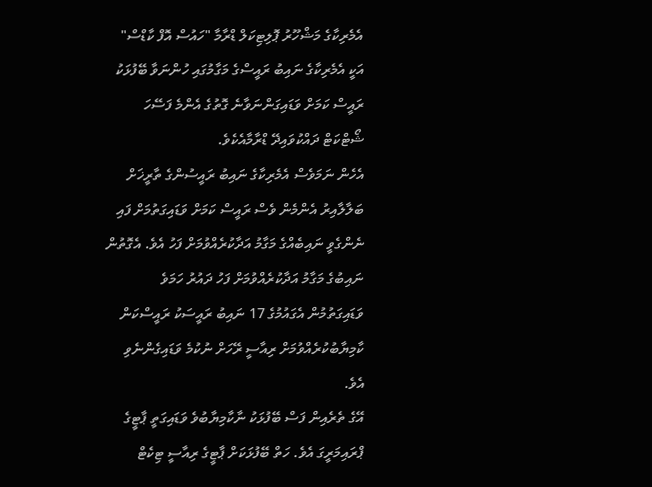އެމެރިކާގެ މަޝްހޫރު ޕޮލިޓިކަލް ޑްރާމާ "ހައުސް އޮފް ކާޑްސް" އަކީ އެމެރިކާގެ ނައިބު ރައީސްގެ މަގާމުގައި ހުންނަވާ ބޭފުޅަކު ރައީސް ކަމަށް ވަޑައިގަންނަވާނެ ގޮތުގެ އެންމެ ފަސޭހަ ޝޯޓްކަޓް ދައްކުވައިދޭ ޑްރާމާއެކެވެ.
އެހެން ނަމަވެސް އެމެރިކާގެ ނައިބު ރައީސުންގެ ތާރީޚަށް ބަލާލާއިރު އެންމެން ވެސް ރައީސް ކަމަށް ވަޑައިގަތުމަށް ފައި ނެންގެވީ ނައިބެއްގެ މަގާމު އަދާކުރެއްވުމަށް ފަހު އެވެ. އެގޮތުން ނައިބުގެ މަގާމު އަދާކުރެއްވުމަށް ފަހު ދައުރު ހަމަވެ ވަޑައިގަތުމުން އެގައުމުގެ 17 ނައިބު ރައީސަކު ރައީސްކަން ކާމިޔާބުކުރެއްވުމަށް ރިއާސީ ރޭހަށް ނުކުމެ ވަޑައިގެންނެވި އެވެ.
އޭގެ ތެރެއިން ފަސް ބޭފުޅަކު ނާކާމިޔާބުވެ ވަޑައިގަތީ ޕާޓީގެ ޕްރައިމަރީގަ އެވެ. ހަތް ބޭފުޅަކަށް ޕާޓީގެ ރިއާސީ ޓިކެޓް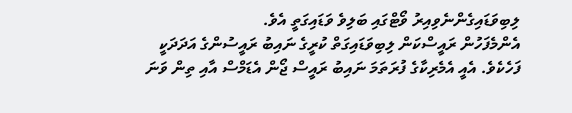ލިބިވަޑައިގެންނެވިއިރު ވޯޓްގައި ބަލިވެ ވަޑައިގަތީ އެވެ.
އެންމެފަހުން ރައީސްކަން ލިބިވަޑައިގަތް ކުރީގެ ނައިބު ރައީސުންގެ އަދަދަކީ ފަހެކެވެ. އެއީ އެމެރިކާގެ ފުރަތަމަ ނައިބު ރައީސް ޖޯން އެޑަމްސް އާއި ތިން ވަނަ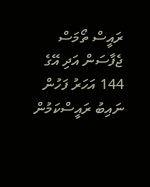ރައީސް ތޯމަސް ޖެފާސަން އަދި އޭގެ 144 އަހަރު ފަހުން ނައިބު ރައީސްކަމުން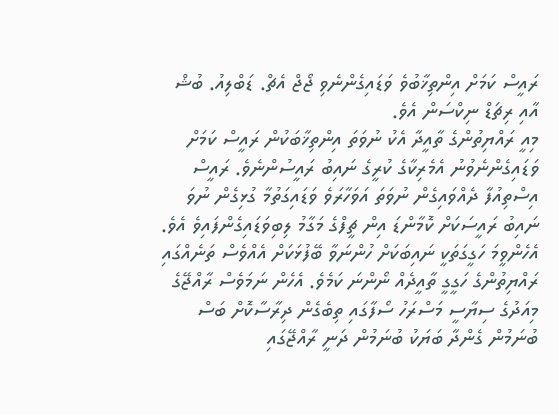ރައީސް ކަމަށް އިންތިޚާބުވެ ވަޑައިގެންނެވި ޖޯޖް އެޗް. ޑަބްލިއު. ބުޝް އާއި ރިޗަޑް ނިކްސަން އެވެ.
މިއީ ރައްޔިތުންގެ ތާއީދާ އެކު ނުވަތަ އިންތިޚާބަކުން ރައީސް ކަމަށް ވަޑައިގެންނެވުނު އެމެރިކާގެ ކުރީގެ ނައިބު ރައީސުންނެވެ. ރައީސް އިސްތިއުފާ ދެއްވައިގެން ނުވަތަ އަވަހާރަވެ ވަޑައިގަތުމާ ގުޅިގެން ނުވަ ނައިބު ރައީސަކަށް ކޮމާންޑަ އިން ޗީފްގެ މަގާމު ލިބިވަޑައިގެންފައިވެ އެވެ.
އެހެންވީމަ ހަގީގަތަކީ ނައިބަކަށް ހުންނަވާ ބޭފުޅަކަށް އެއްވެސް ތަނެއްގައި ރައްޔިތުންގެ ހަގީގީ ތާއީދެއް ނޯންނަ ކަމެވެ. އެހެން ނަމަވެސް ރާއްޖޭގެ މިއަދުގެ ސިޔާސީ މަސްރަހު ސޯފާގައި ތިބެގެން ދިރާސާކޮށް ބަސް ބުނަމުން ގެންދާ ބަޔަކު ބުނަމުން ދަނީ ރާއްޖޭގައި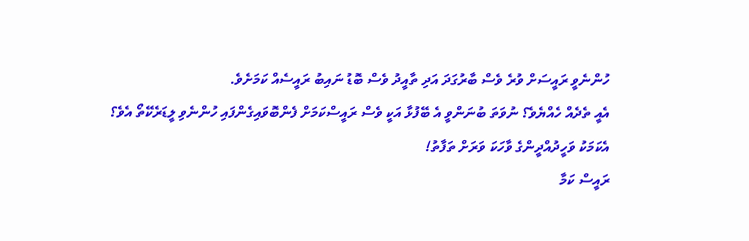ހުންނެވީ ރައީސަށް ވުރެ ވެސް ބާރުގަދަ އަދި ތާއީދު ވެސް ބޮޑު ނައިބު ރައީސެއް ކަމަށެވެ.
އެއީ ތެދެއް ހެއްޔެވެ؟ ނުވަތަ ބުނަންވީ އެ ބޭފުޅާ އަކީ ވެސް ރައީސްކަމަށް ފެންބޮވައިގެންފައި ހުންނެވި ލީޑަރެކޭތޯ އެވެ؟
އެކަމަކު ވަހީދުއްދީންގެ ވާހަކަ ވަރަށް ތަފާތު!
ރައީސް ކަމާ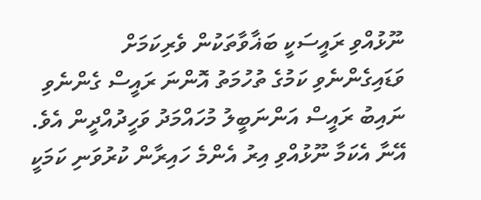ނޫޅުއްވި ރައީސަކީ ބަޣާވާތަކުން ވެރިކަމަށް ވަޑައިގެންނެވި ކަމުގެ ތުހުމަތު އޮންނަ ރައީސް ގެންނެވި ނައިބު ރައީސް އަންނަބީލު މުހައްމަދު ވަހީދުއްދީން އެވެ. އޭނާ އެކަމާ ނޫޅުއްވި އިރު އެންމެ ހައިރާން ކުރުވަނި ކަމަކީ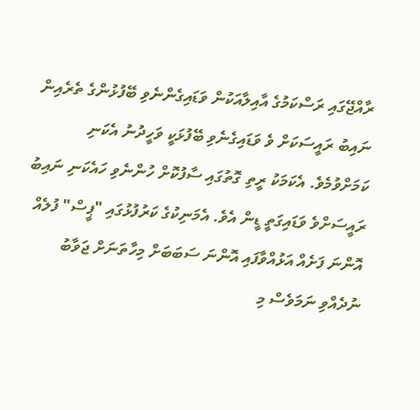ރާއްޖޭގައި ރަސްކަމުގެ އާއިލާއަކުން ވަޑައިގެންނެވި ބޭފުޅުންގެ ތެރެއިން ނައިބު ރައީސަކަށް ވެ ވަޑައިގެނެވި ބޭފުޅަކީ ވަހީދުނު އެކަނި ކަމަށްވުމެވެ. އެކަމަކު ރީތި ގޮތުގައި ސާފުކޮށް ހުންނެވި ހައެކަނި ނައިބު ރައީސަށްވެ ވަޑައިގަތީ ޑީން އެވެ. އެމަނިކުގެ ކަރުފުޅުގައި "ޕީސް" ފުލެއް އޮންނަ ފަށެއް އަޅުއްވާފައި އޮންނަ ސަބަބަށް މިހާތަނަށް ޖަވާބު ނުދެއްވި ނަމަވެސް މި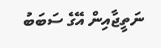ނަތީޖާއިން އޭގެ ސަބަބު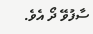ސާފުވޭ ދޯ އެވެ.